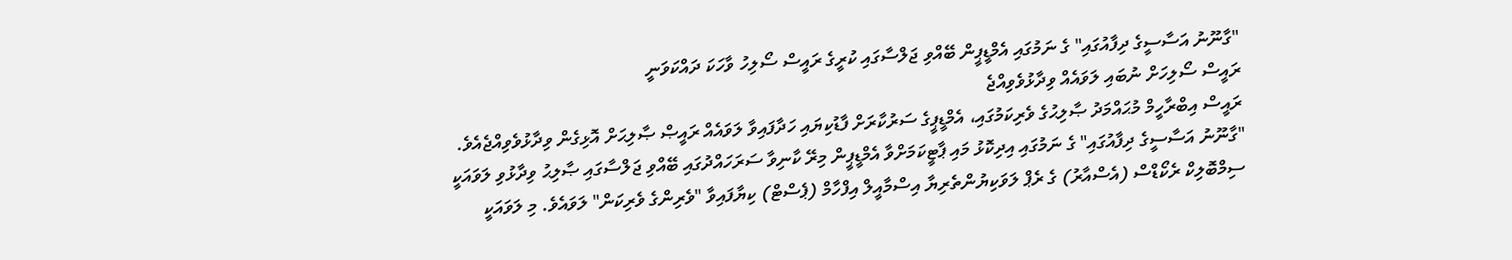"ގާނޫނު އަސާސީގެ ދިފާއުގައި" ގެ ނަމުގައި އެމްޑީޕީން ބޭއްވި ޖަލްސާގައި ކުރީގެ ރައީސް ސޯލިހު ވާހަކަ ދައްކަވަނީ
ރައީސް ސޯލިހަށް ނުބައި ލަވައެއް ވިދާޅުވެވިއްޖެ
ރައީސް އިބްރާހީމް މުޙައްމަދު ޞާލިޙުގެ ވެރިކަމުގައި، އެމްޑީޕީގެ ސަރުކާރަށް ފާޑުކިޔައި ހަދާފައިވާ ލަވައެއް ރައީޞް ޞާލިޙަށް އޮޅިގެން ވިދާޅުވެވިއްޖެއެވެ.
"ގާނޫނު އަސާސީގެ ދިފާއުގައި" ގެ ނަމުގައި އިދިކޮޅު މައި ޕާޓީކަމަށްވާ އެމްޑީޕީން މިރޭ ކާނިވާ ސަރަހައްދުގައި ބޭއްވި ޖަލްސާގައި ޞާލިޙު ވިދާޅުވި ލަވައަކީ ސިމްބޮލިކް ރެކޯޑްސް (އެސްއާރު) ގެ ރެޕް ލަވަކިޔުންތެރިޔާ އިސްމާއީލް އިފްހާމް (ޕެސްޓް) ކިޔާފައިވާ "ވެރިންގެ ވެރިކަން" ލަވައެވެ. މި ލަވައަކީ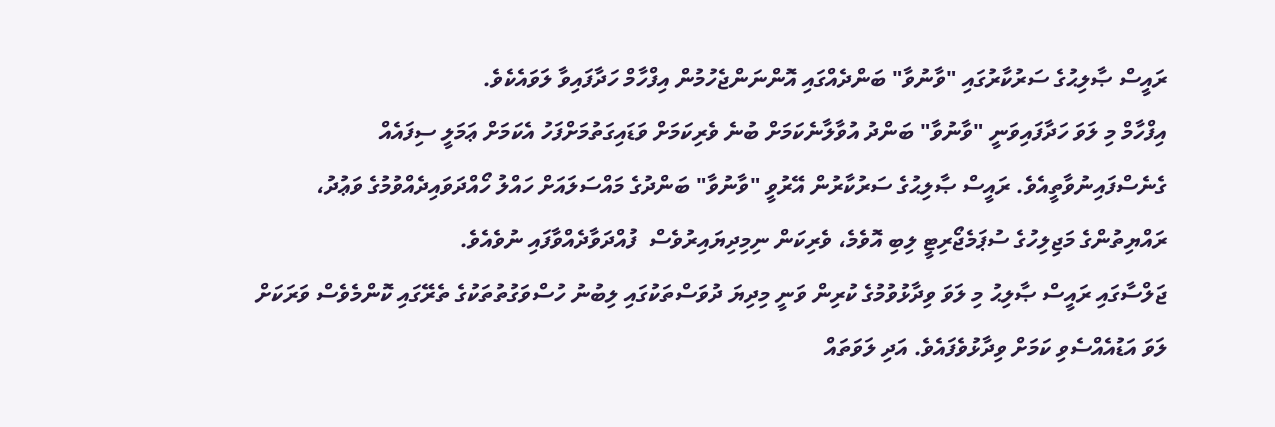ރައީސް ޞާލިޙުގެ ސަރުކާރުގައި "ވާނުވާ" ބަންދެއްގައި އޮންނަންޖެހުމުން އިފްހާމް ހަދާފައިވާ ލަވައެކެވެ.
އިފްހާމް މި ލަވަ ހަދާފައިވަނީ "ވާނުވާ" ބަންދު އުވާލާނެކަމަށް ބުނެ ވެރިކަމަށް ވަޑައިގަތުމަށްފަހު އެކަމަށް ޢަމަލީ ސިފައެއް ގެނެސްފައިނުވާތީއެވެ. ރައީސް ޞާލިޙުގެ ސަރުކާރުން އޭރުވީ "ވާނުވާ" ބަންދުގެ މައްސަލައަށް ހައްލު ހޯއްދަވައިދެއްވުމުގެ ވަޢުދު، ރައްޔިތުންގެ މަޖިލިހުގެ ސުޕަމެޖޯރިޓީ ލިބި އޮވެމެ، ވެރިކަން ނިމިދިޔައިރުވެސް  ފުއްދަވާދެއްވާފައި ނުވެއެވެ.
ޖަލްސާގައި ރައީސް ޞާލިޙު މި ލަވަ ވިދާޅުވުމުގެ ކުރިން ވަނީ މިދިޔަ ދުވަސްތަކުގައި ލިބުނު ހުސްވަގުތުތަކުގެ ތެރޭގައި ކޮންމެވެސް ވަރަކަށް ލަވަ އަޑުއެއްސެވި ކަމަށް ވިދާޅުވެފައެވެ. އަދި ލަވަތައް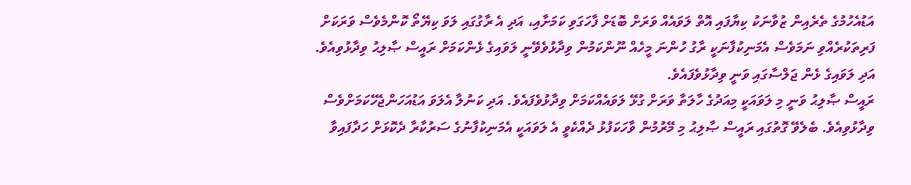އަޑުއެހުމުގެ ތެރެއިން ޒުވާނަކު ކިޔާފައި އޮތް ލަވައެއް ވަރަށް ބޮޑަށް ފާހަގަވި ކަމަށާއި، އަދި އެ ރާގުގައި ލަވަ ކިޔޭތޯ ކޮންމެވެސް ވަރަކަށް ފަރިތަކުރެއްވި ނަމަވެސް އެމަނިކުފާނަކީ ރާގު ހުންނަ މީހެއް ނޫންކަމުން ވިދާޅުވެވޭނީ ލަވައިގެ ޅެންކަމަށް ރައީސް ޞާލިޙު ވިދާޅުވިއެވެ. އަދި ލަވައިގެ ޅެން ޖަލްސާގައި ވަނީ ވިދާޅުވެފައެވެ.
ރައީސް ޞާލިޙު ވަނީ މި ލަވައަކީ މިއަދުގެ ހާލަތާ ވަރަށް ގުޅޭ ލަވައެއްކަމަށް ވިދާޅުވެފައެވެ. އަދި ކަނުލާ އެލަވަ އަޑުއަހަންޖެހޭކަމަށްވެސް ވިދާޅުވިއެވެ. ބެލެވޭ ގޮތުގައި ރައީސް ޞާލިޙު މި މޭރުމުން ވާހަކަފުޅު ދެއްކެވީ އެ ލަވައަކީ އެމަނިކުފާނުގެ ސަރުކާރާ ދެކޮޅަށް ހަދާފައިވާ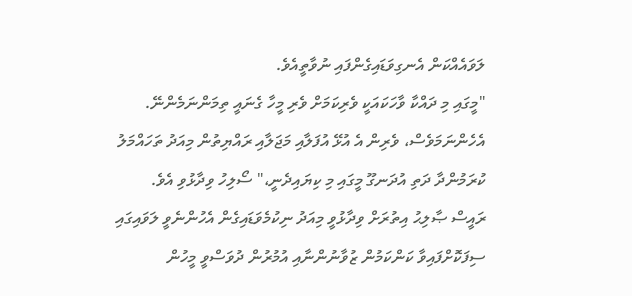ލަވައެއްކަން އެނގިވަޑައިގެންފައި ނުވާތީއެވެ.
"މީގައި މި ދައްކާ ވާހަކައަކީ ވެރިކަމަށް ވެރި މީހާ ގެނައީ ތިމަންނަމެންނޭ. އެހެންނަމަވެސް، ވެރިން އެ އުޅޭ އުފަލާއި މަޖަލާއި ރައްޔިތުން މިއަދު ތަހައްމަލު ކުރަމުންދާ ދަތި އުދަނގޫ މީގައި މި ކިޔައިދެނީ،" ސޯލިހު ވިދާޅުވި އެވެ.
ރައީސް ޞާލިޙު އިތުރަށް ވިދާޅުވީ މިއަދު ނިކުމެވަޑައިގެން އެހުންނެވީ ލަވައިގައި ސިފަކޮށްފައިވާ ކަންކަމުން ޒުވާނުންނާއި އުމުރުން ދުވަސްވީ މީހުން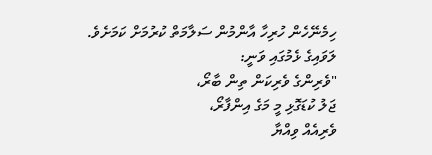ހިމެނޭހެން ހުރިހާ އާންމުން ސަލާމަތް ކުރުމަށް ކަމަށެވެ.
ލަވައިގެ ޅެމުގައި ވަނީ:
"ވެރިންގެ ވެރިކަން ތިން ބާރޯ،
ޖަލު ކުޑަގޮޅި މީ މަގެ އިންފާރޯ،
ވެރިއެއް ވިއްޔާ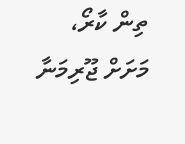ތިން ކާރޯ،
މަށަށް ޖޫރިމަނާ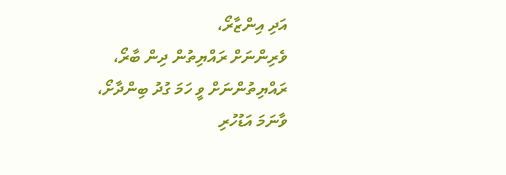އަދި އިންޒާރޯ،
ވެރިންނަށް ރައްޔިތުން ދިން ބާރޯ،
ރައްޔިތުންނަށް ވީ ހަމަ ގުދު ބިންދާށޯ،
ވާނަމަ އަޑުހުރި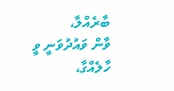ބާރެއްލާ،
ވާން ވައުދުވަނީ ވީ ހާލެއްގާ،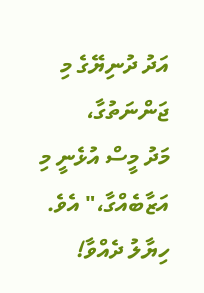އަދު ދުނިޔޭގެ މި ޖަންނަތުގާ،
މަދު މީސް އުޅެނީ މި އަޒާބެއްގާ،" އެވެ.
ހިޔާލު ދެއްވާ!